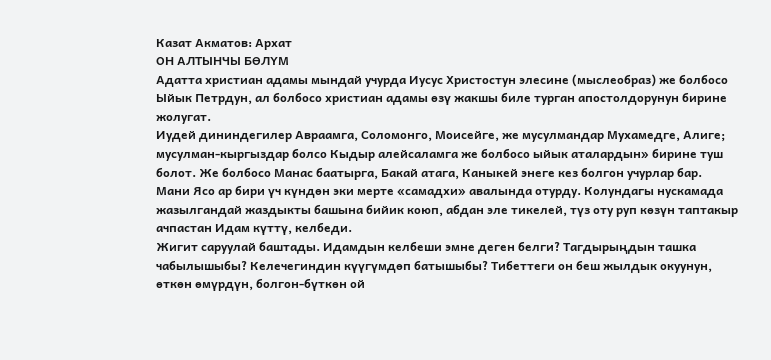Казат Акматов: Архат
ОН АЛТЫНЧЫ БӨЛҮМ
Адатта христиан адамы мындай учурда Иусус Христостун элесине (мыслеобраз) же болбосо Ыйык Петрдун, ал болбосо христиан адамы өзү жакшы биле турган апостолдорунун бирине жолугат.
Иудей дининдегилер Авраамга, Соломонго, Моисейге, же мусулмандар Мухамедге, Алиге; мусулман-кыргыздар болсо Кыдыр алейсаламга же болбосо ыйык аталардын» бирине туш болот. Же болбосо Манас баатырга, Бакай атага, Каныкей энеге кез болгон учурлар бар.
Мани Ясо ар бири үч күндөн эки мерте «самадхи» авалында отурду. Колундагы нускамада жазылгандай жаздыкты башына бийик коюп, абдан эле тикелей, түз оту руп көзүн таптакыр ачпастан Идам күттү, келбеди.
Жигит саруулай баштады. Идамдын келбеши эмне деген белги? Тагдырыңдын ташка чабылышыбы? Келечегиндин күүгүмдөп батышыбы? Тибеттеги он беш жылдык окуунун, өткөн өмүрдүн, болгон-бүткөн ой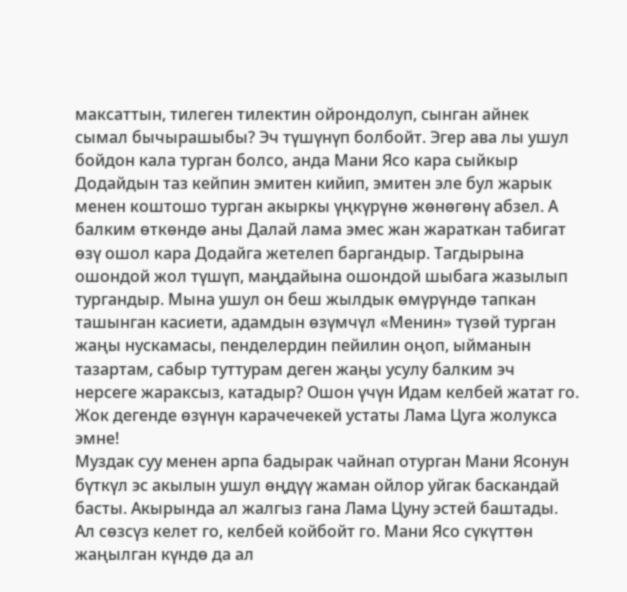максаттын, тилеген тилектин ойрондолуп, сынган айнек сымал бычырашыбы? Эч түшүнүп болбойт. Эгер ава лы ушул бойдон кала турган болсо, анда Мани Ясо кара сыйкыр Додайдын таз кейпин эмитен кийип, эмитен эле бул жарык менен коштошо турган акыркы үңкүрүнө жөнөгөнү абзел. А балким өткөндө аны Далай лама эмес жан жараткан табигат өзү ошол кара Додайга жетелеп баргандыр. Тагдырына ошондой жол түшүп, маңдайына ошондой шыбага жазылып тургандыр. Мына ушул он беш жылдык өмүрүндө тапкан ташынган касиети, адамдын өзүмчүл «Менин» түзөй турган жаңы нускамасы, пенделердин пейилин оңоп, ыйманын тазартам, сабыр туттурам деген жаңы усулу балким эч нерсеге жараксыз, катадыр? Ошон үчүн Идам келбей жатат го. Жок дегенде өзүнүн карачечекей устаты Лама Цуга жолукса эмне!
Муздак суу менен арпа бадырак чайнап отурган Мани Ясонун бүткүл эс акылын ушул өңдүү жаман ойлор уйгак баскандай басты. Акырында ал жалгыз гана Лама Цуну эстей баштады. Ал сөзсүз келет го, келбей койбойт го. Мани Ясо сүкүттөн жаңылган күндө да ал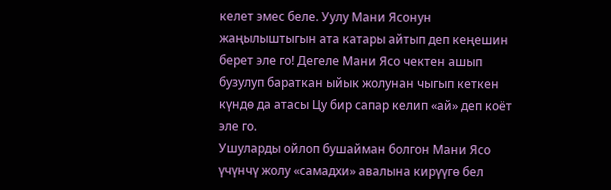келет эмес беле. Уулу Мани Ясонун жаңылыштыгын ата катары айтып деп кеңешин берет эле го! Дегеле Мани Ясо чектен ашып бузулуп бараткан ыйык жолунан чыгып кеткен күндө да атасы Цу бир сапар келип «ай» деп коёт эле го.
Ушуларды ойлоп бушайман болгон Мани Ясо үчүнчү жолу «самадхи» авалына кирүүгө бел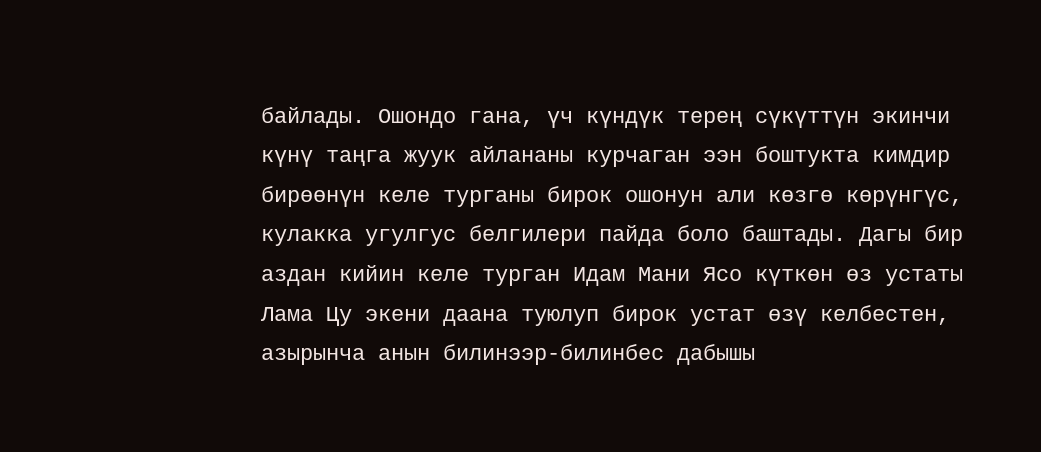байлады. Ошондо гана, үч күндүк терең сүкүттүн экинчи күнү таңга жуук айлананы курчаган ээн боштукта кимдир бирөөнүн келе турганы бирок ошонун али көзгө көрүнгүс, кулакка угулгус белгилери пайда боло баштады. Дагы бир аздан кийин келе турган Идам Мани Ясо күткөн өз устаты Лама Цу экени даана туюлуп бирок устат өзү келбестен, азырынча анын билинээр-билинбес дабышы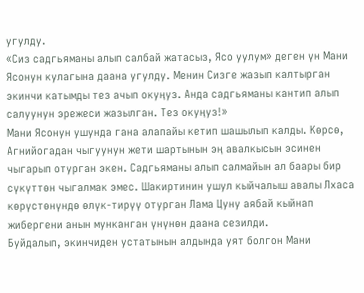угулду.
«Сиз садгьяманы алып салбай жатасыз, Ясо уулум» деген үн Мани Ясонун кулагына даана угулду. Менин Сизге жазып калтырган экинчи катымды тез ачып окуңуз. Анда садгьяманы кантип алып салуунун эрежеси жазылган. Тез окуңуз!»
Мани Ясонун ушунда гана алапайы кетип шашылып калды. Көрсө, Агнийогадан чыгуунун жети шартынын эң авалкысын эсинен чыгарып отурган экен. Садгьяманы алып салмайын ал баары бир сүкүттөн чыгалмак эмес. Шакиртинин ушул кыйчалыш авалы Лхаса көрүстөнүндө өлүк-тирүү отурган Лама Цуну аябай кыйнап жибергени анын мунканган үнүнөн даана сезилди.
Буйдалып, экинчиден устатынын алдында уят болгон Мани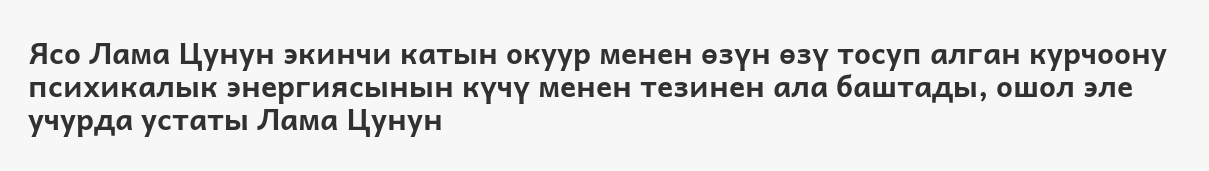Ясо Лама Цунун экинчи катын окуур менен өзүн өзү тосуп алган курчоону психикалык энергиясынын күчү менен тезинен ала баштады, ошол эле учурда устаты Лама Цунун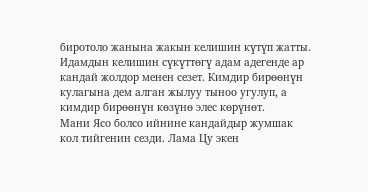биротоло жанына жакын келишин күтүп жатты.
Идамдын келишин сүкүттөгү адам адегенде ар кандай жолдор менен сезет. Кимдир бирөөнүн кулагына дем алган жылуу тыноо угулуп, а кимдир бирөөнүн көзүнө элес көрүнөт.
Мани Ясо болсо ийнине кандайдыр жумшак кол тийгенин сезди. Лама Цу экен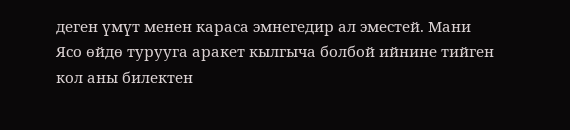деген үмүт менен караса эмнегедир ал эместей. Мани Ясо өйдө турууга аракет кылгыча болбой ийнине тийген кол аны билектен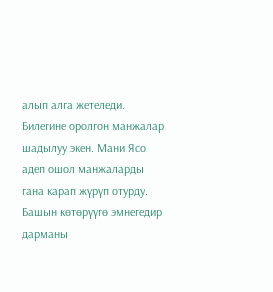алып алга жетеледи. Билегине оролгон манжалар шадылуу экен. Мани Ясо адеп ошол манжаларды гана карап жүрүп отурду. Башын көтөрүүгө эмнегедир дарманы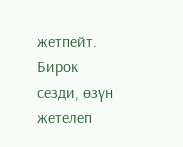жетпейт. Бирок сезди, өзүн жетелеп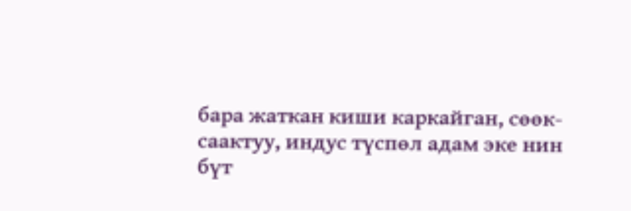бара жаткан киши каркайган, сөөк-саактуу, индус түспөл адам эке нин бүт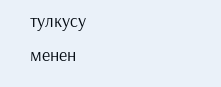тулкусу менен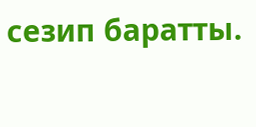сезип баратты.